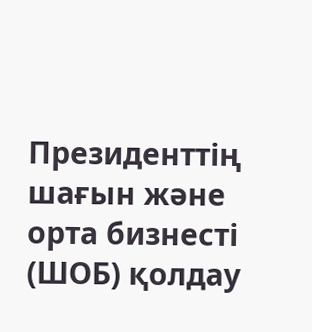Президенттің шағын және орта бизнесті (ШОБ) қолдау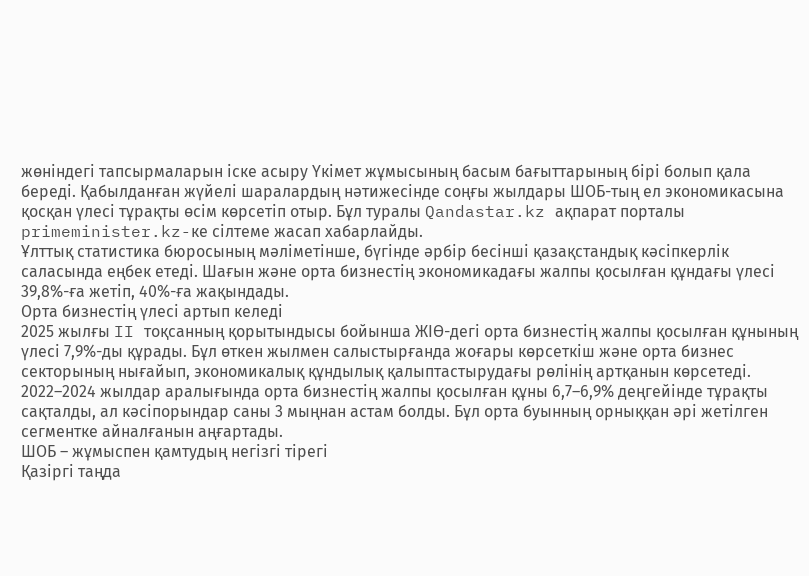жөніндегі тапсырмаларын іске асыру Үкімет жұмысының басым бағыттарының бірі болып қала береді. Қабылданған жүйелі шаралардың нәтижесінде соңғы жылдары ШОБ-тың ел экономикасына қосқан үлесі тұрақты өсім көрсетіп отыр. Бұл туралы Qandastar.kz ақпарат порталы primeminister.kz-ке сілтеме жасап хабарлайды.
Ұлттық статистика бюросының мәліметінше, бүгінде әрбір бесінші қазақстандық кәсіпкерлік саласында еңбек етеді. Шағын және орта бизнестің экономикадағы жалпы қосылған құндағы үлесі 39,8%-ға жетіп, 40%-ға жақындады.
Орта бизнестің үлесі артып келеді
2025 жылғы II тоқсанның қорытындысы бойынша ЖІӨ-дегі орта бизнестің жалпы қосылған құнының үлесі 7,9%-ды құрады. Бұл өткен жылмен салыстырғанда жоғары көрсеткіш және орта бизнес секторының нығайып, экономикалық құндылық қалыптастырудағы рөлінің артқанын көрсетеді.
2022–2024 жылдар аралығында орта бизнестің жалпы қосылған құны 6,7–6,9% деңгейінде тұрақты сақталды, ал кәсіпорындар саны 3 мыңнан астам болды. Бұл орта буынның орныққан әрі жетілген сегментке айналғанын аңғартады.
ШОБ – жұмыспен қамтудың негізгі тірегі
Қазіргі таңда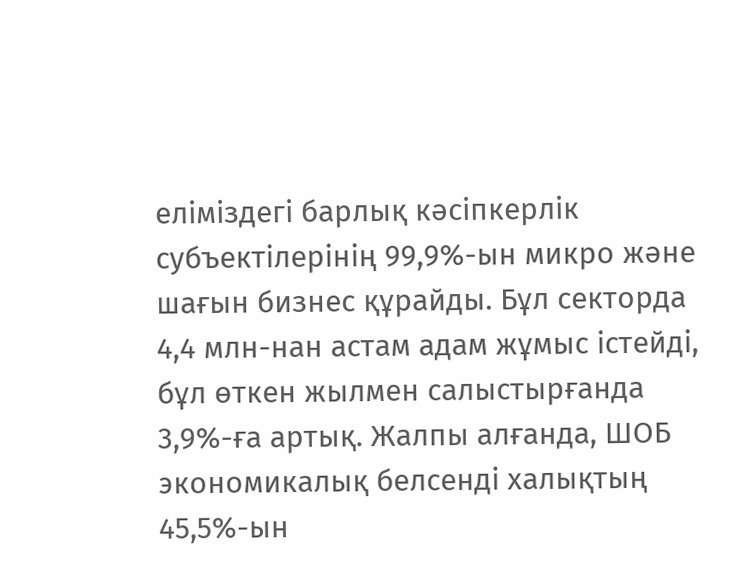еліміздегі барлық кәсіпкерлік субъектілерінің 99,9%-ын микро және шағын бизнес құрайды. Бұл секторда 4,4 млн-нан астам адам жұмыс істейді, бұл өткен жылмен салыстырғанда 3,9%-ға артық. Жалпы алғанда, ШОБ экономикалық белсенді халықтың 45,5%-ын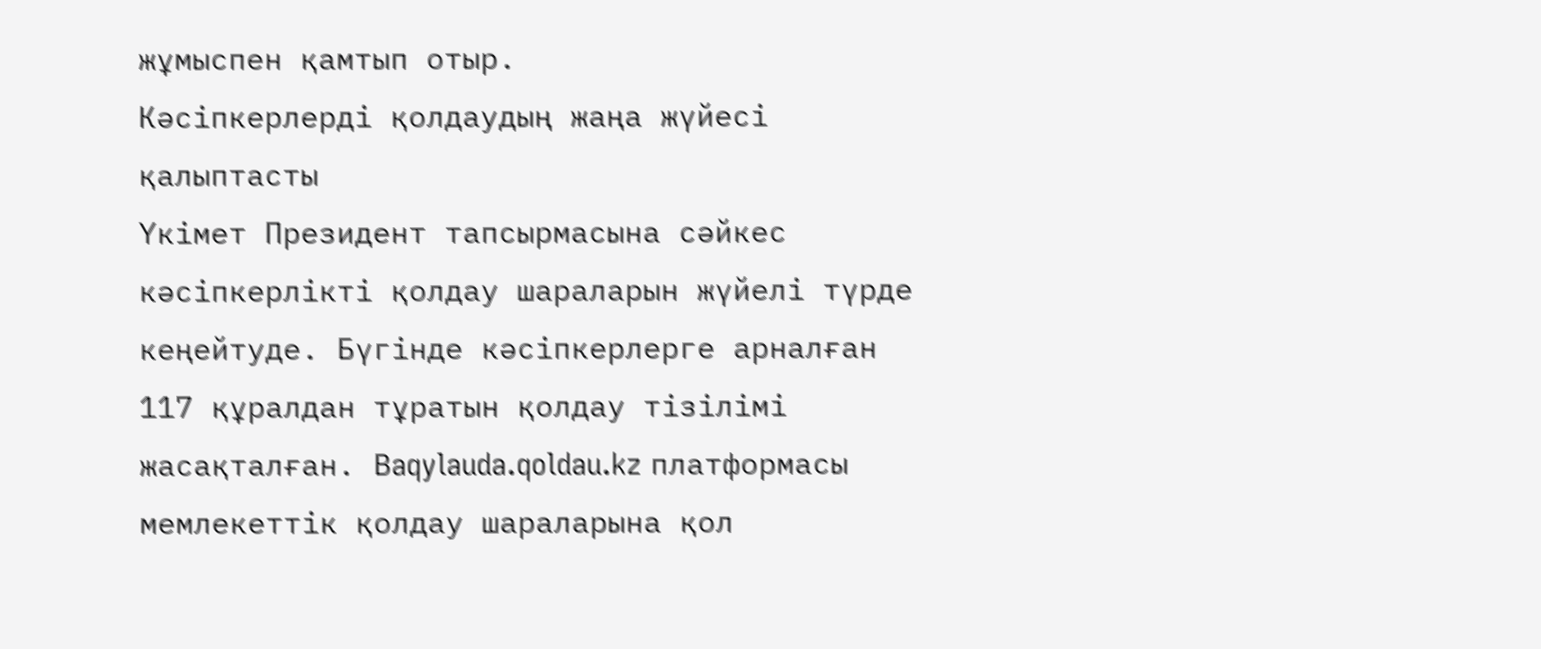жұмыспен қамтып отыр.
Кәсіпкерлерді қолдаудың жаңа жүйесі қалыптасты
Үкімет Президент тапсырмасына сәйкес кәсіпкерлікті қолдау шараларын жүйелі түрде кеңейтуде. Бүгінде кәсіпкерлерге арналған 117 құралдан тұратын қолдау тізілімі жасақталған. Вaqylauda.qoldau.kz платформасы мемлекеттік қолдау шараларына қол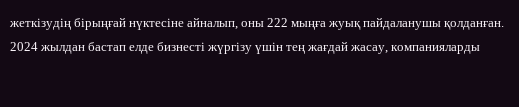жеткізудің бірыңғай нүктесіне айналып, оны 222 мыңға жуық пайдаланушы қолданған.
2024 жылдан бастап елде бизнесті жүргізу үшін тең жағдай жасау, компанияларды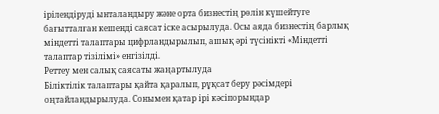ірілендіруді ынталандыру және орта бизнестің рөлін күшейтуге бағытталған кешенді саясат іске асырылуда. Осы аяда бизнестің барлық міндетті талаптары цифрландырылып, ашық әрі түсінікті «Міндетті талаптар тізілімі» енгізілді.
Реттеу мен салық саясаты жаңартылуда
Біліктілік талаптары қайта қаралып, рұқсат беру рәсімдері оңтайландырылуда. Сонымен қатар ірі кәсіпорындар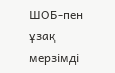ШОБ-пен ұзақ мерзімді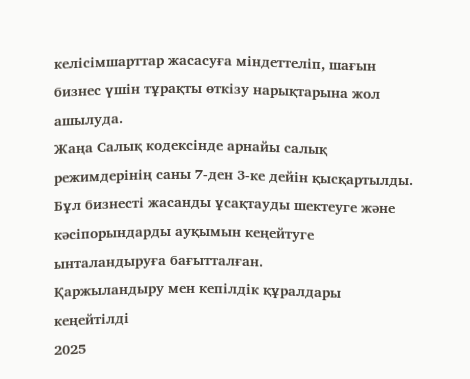келісімшарттар жасасуға міндеттеліп, шағын бизнес үшін тұрақты өткізу нарықтарына жол ашылуда.
Жаңа Салық кодексінде арнайы салық режимдерінің саны 7-ден 3-ке дейін қысқартылды. Бұл бизнесті жасанды ұсақтауды шектеуге және кәсіпорындарды ауқымын кеңейтуге ынталандыруға бағытталған.
Қаржыландыру мен кепілдік құралдары кеңейтілді
2025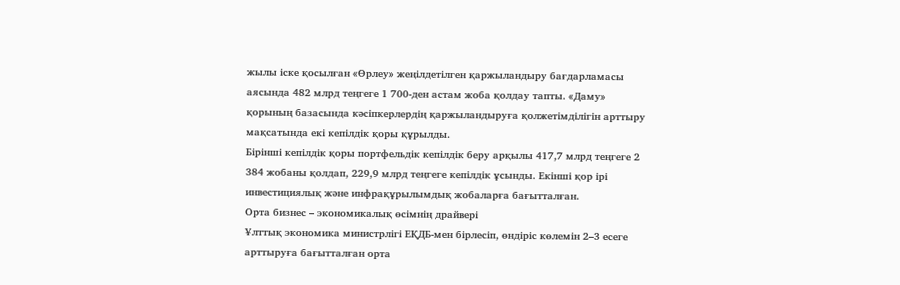жылы іске қосылған «Өрлеу» жеңілдетілген қаржыландыру бағдарламасы аясында 482 млрд теңгеге 1 700-ден астам жоба қолдау тапты. «Даму» қорының базасында кәсіпкерлердің қаржыландыруға қолжетімділігін арттыру мақсатында екі кепілдік қоры құрылды.
Бірінші кепілдік қоры портфельдік кепілдік беру арқылы 417,7 млрд теңгеге 2 384 жобаны қолдап, 229,9 млрд теңгеге кепілдік ұсынды. Екінші қор ірі инвестициялық және инфрақұрылымдық жобаларға бағытталған.
Орта бизнес – экономикалық өсімнің драйвері
Ұлттық экономика министрлігі ЕҚДБ-мен бірлесіп, өндіріс көлемін 2–3 есеге арттыруға бағытталған орта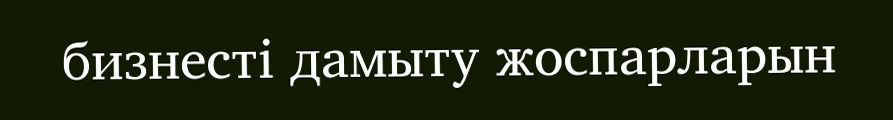бизнесті дамыту жоспарларын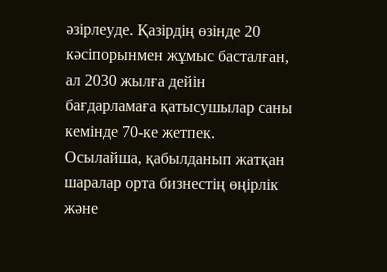әзірлеуде. Қазірдің өзінде 20 кәсіпорынмен жұмыс басталған, ал 2030 жылға дейін бағдарламаға қатысушылар саны кемінде 70-ке жетпек.
Осылайша, қабылданып жатқан шаралар орта бизнестің өңірлік және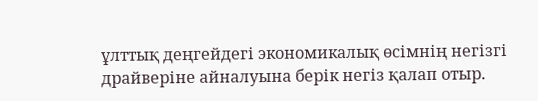ұлттық деңгейдегі экономикалық өсімнің негізгі драйверіне айналуына берік негіз қалап отыр.